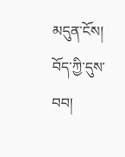མདུན་ངོས།
བོད་ཀྱི་དུས་བབ།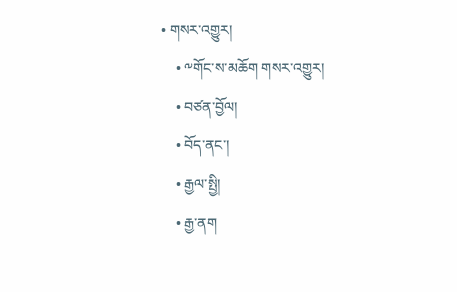• གསར་འགྱུར།
    • ༸གོང་ས་མཆོག གསར་འགྱུར།
    • བཙན་བྱོལ།
    • བོད་ནང་།
    • རྒྱལ་སྤྱི།
    • རྒྱ་ནག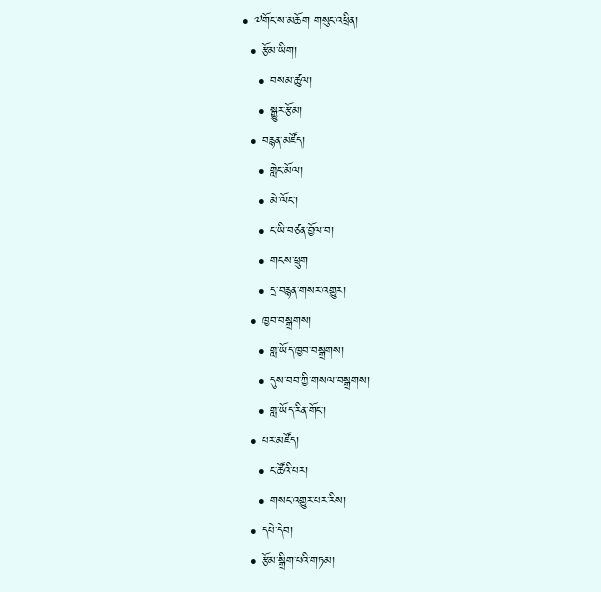• ༧གོང་ས་མཆོག གསུང་འཕྲིན།
  • རྩོམ་ཡིག།
    • བསམ་ཚུལ།
    • སྒྱུར་རྩོམ།
  • བརྙན་མཛོད།
    • གླེང་མོལ།
    • མེ་ལོང་།
    • ང་ཡི་བཙན་བྱོལ་བ།
    • གངས་ཕྲུག
    • དྲ་བརྙན་གསར་འགྱུར།
  • ཁྱབ་བསྒྲགས།
    • གླ་ཡོད་ཁྱབ་བསྒྲགས།
    • དུས་བབ་ཀྱི་གསལ་བསྒྲགས།
    • གླ་ཡོད་རིན་གོང་།
  • པར་མཛོད།
    • ང་ཚོའི་པར།
    • གསང་འགྱུར་པར་རིས།
  • དཔེ་དེབ།
  • རྩོམ་སྒྲིག་པའི་གཏམ།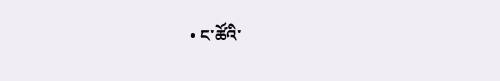• ང་ཚོའི་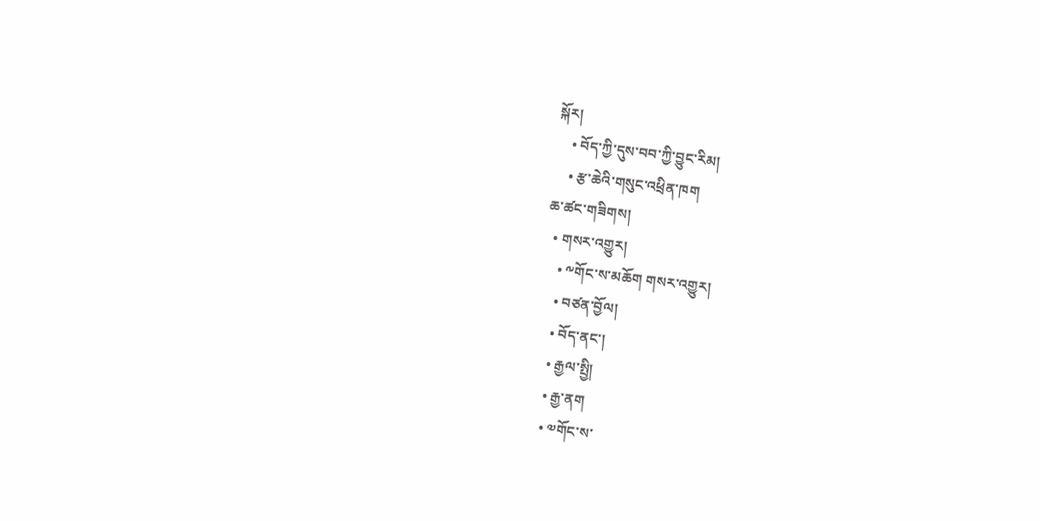སྐོར།
    • བོད་ཀྱི་དུས་བབ་ཀྱི་བྱུང་རིམ།
    • རྩ་ཆེའི་གསུང་འཕྲིན་ཁག
ཆ་ཚང་གཟིགས།
  • གསར་འགྱུར།
    • ༸གོང་ས་མཆོག གསར་འགྱུར།
    • བཙན་བྱོལ།
    • བོད་ནང་།
    • རྒྱལ་སྤྱི།
    • རྒྱ་ནག
    • ༧གོང་ས་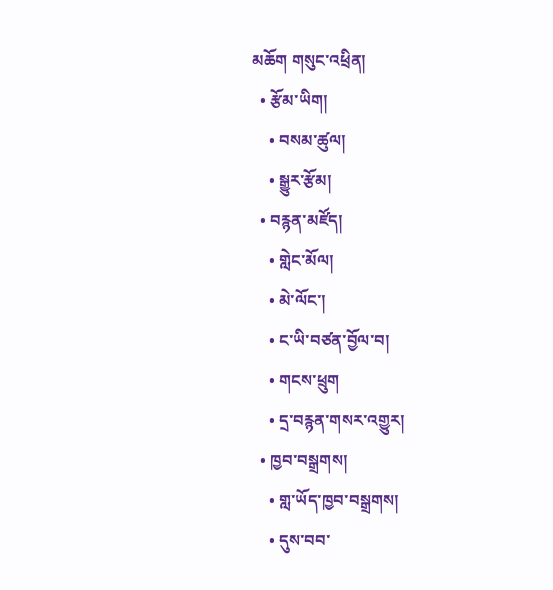མཆོག གསུང་འཕྲིན།
  • རྩོམ་ཡིག།
    • བསམ་ཚུལ།
    • སྒྱུར་རྩོམ།
  • བརྙན་མཛོད།
    • གླེང་མོལ།
    • མེ་ལོང་།
    • ང་ཡི་བཙན་བྱོལ་བ།
    • གངས་ཕྲུག
    • དྲ་བརྙན་གསར་འགྱུར།
  • ཁྱབ་བསྒྲགས།
    • གླ་ཡོད་ཁྱབ་བསྒྲགས།
    • དུས་བབ་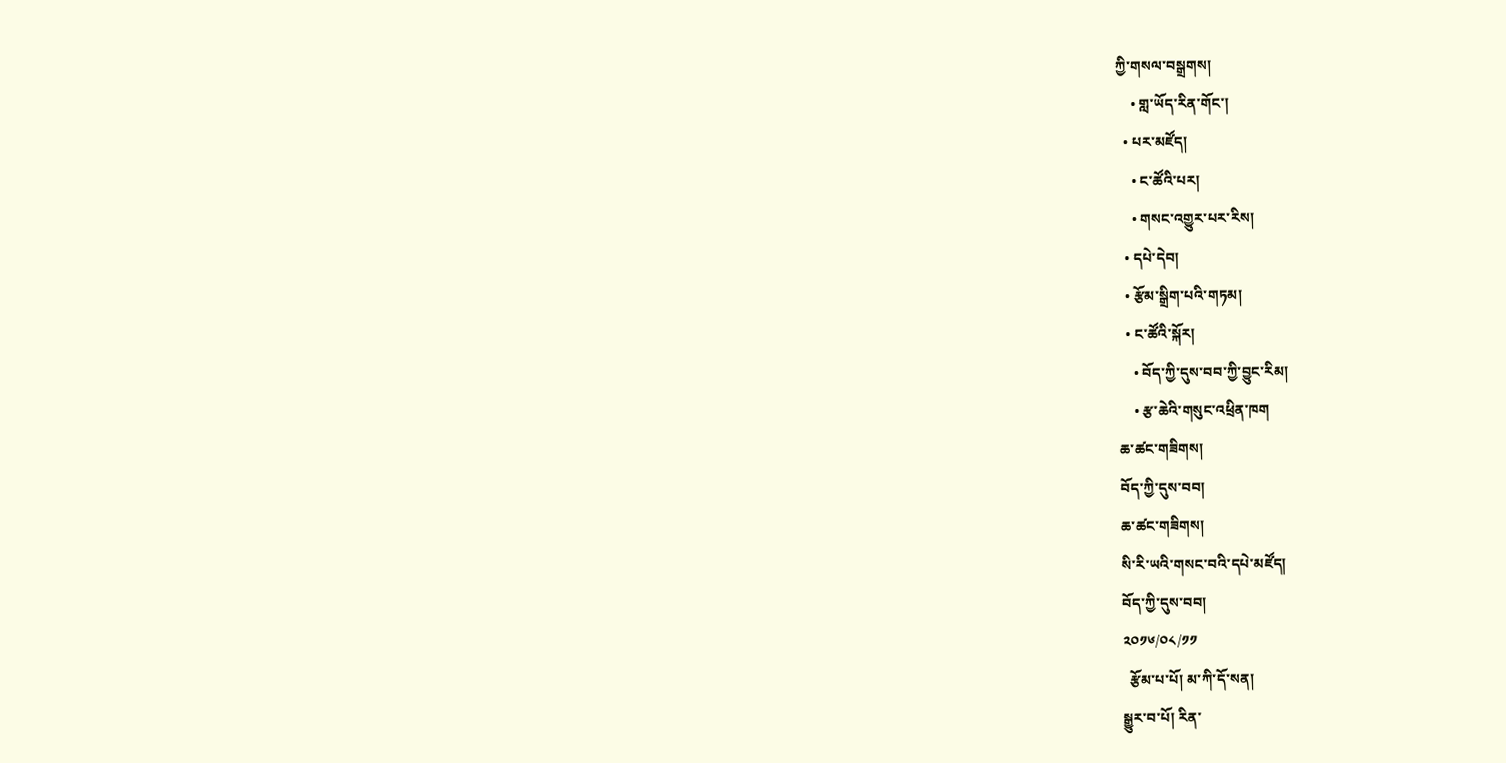ཀྱི་གསལ་བསྒྲགས།
    • གླ་ཡོད་རིན་གོང་།
  • པར་མཛོད།
    • ང་ཚོའི་པར།
    • གསང་འགྱུར་པར་རིས།
  • དཔེ་དེབ།
  • རྩོམ་སྒྲིག་པའི་གཏམ།
  • ང་ཚོའི་སྐོར།
    • བོད་ཀྱི་དུས་བབ་ཀྱི་བྱུང་རིམ།
    • རྩ་ཆེའི་གསུང་འཕྲིན་ཁག
ཆ་ཚང་གཟིགས།
བོད་ཀྱི་དུས་བབ།
ཆ་ཚང་གཟིགས།
སི་རི་ཡའི་གསང་བའི་དཔེ་མཛོད།
བོད་ཀྱི་དུས་བབ།
༢༠༡༦/༠༨/༡༡
  རྩོམ་པ་པོ། མ་ཀི་དོ་སན།
སྒྱུར་བ་པོ། རིན་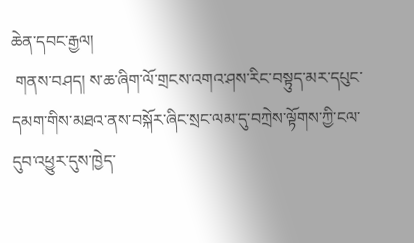ཆེན་དབང་རྒྱལ།
 གནས་བཤད། ས་ཆ་ཞིག་ལོ་གྲངས་འགའ་ཤས་རིང་བསྟུད་མར་དཔུང་དམག་གིས་མཐའ་ནས་བསྐོར་ཞིང་སྲང་ལམ་དུ་བཀྲེས་ལྟོགས་ཀྱི་ངལ་དུབ་འཕྱུར་དུས་ཁྱེད་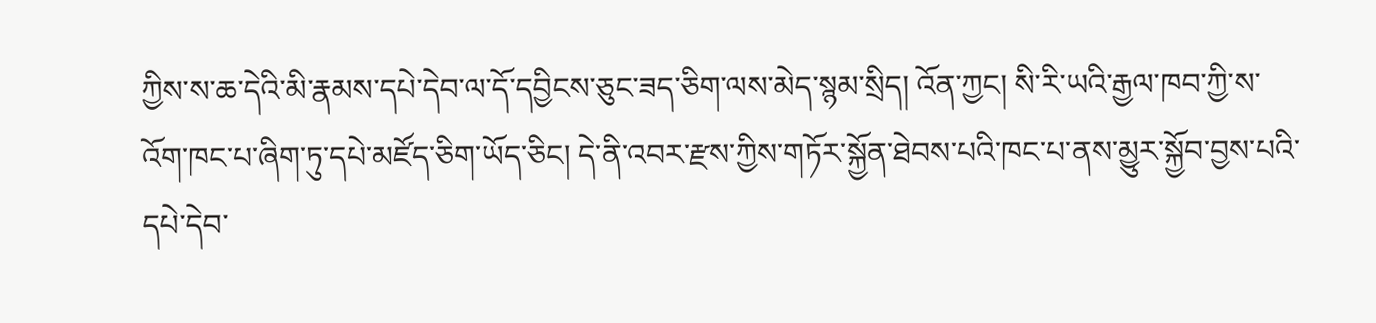ཀྱིས་ས་ཆ་དེའི་མི་རྣམས་དཔེ་དེབ་ལ་དོ་དབྱིངས་ཅུང་ཟད་ཅིག་ལས་མེད་སྙམ་སྲིད། འོན་ཀྱང། སི་རི་ཡའི་རྒྱལ་ཁབ་ཀྱི་ས་འོག་ཁང་པ་ཞིག་ཏུ་དཔེ་མཛོད་ཅིག་ཡོད་ཅིང། དེ་ནི་འབར་རྫས་ཀྱིས་གཏོར་སྐྱོན་ཐེབས་པའི་ཁང་པ་ནས་མྱུར་སྐྱོབ་བྱས་པའི་དཔེ་དེབ་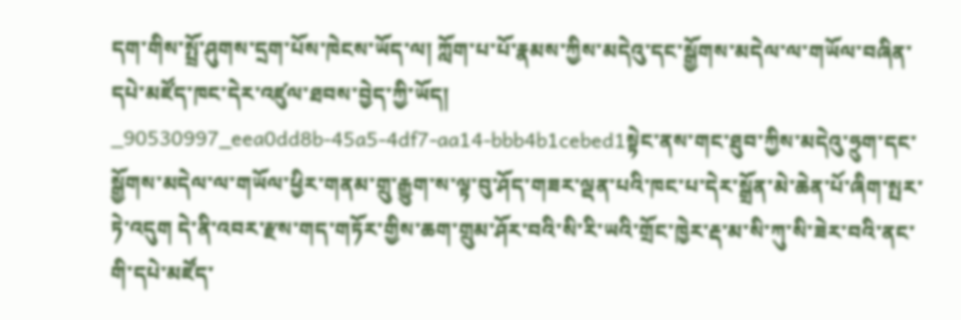དག་གིས་སྤྲོ་ཤུགས་དྲག་པོས་ཁེངས་ཡོད་ལ། ཀློག་པ་པོ་རྣམས་ཀྱིས་མདེའུ་དང་སྒྱོགས་མདེལ་ལ་གཡོལ་བཞིན་དཔེ་མཛོད་ཁང་དེར་འཛུལ་ཐབས་བྱེད་ཀྱི་ཡོད།
_90530997_eea0dd8b-45a5-4df7-aa14-bbb4b1cebed1སྟེང་ནས་གང་ཐུབ་ཀྱིས་མདེའུ་ཧྲུག་དང་སྒྱོགས་མདེལ་ལ་གཡོལ་ཕྱིར་གནམ་གྲུ་རྒྱུག་ས་ལྟ་བུ་ཤོད་གཟར་ལྡན་པའི་ཁང་པ་དེར་སྒྲོན་མེ་ཆེན་པོ་ཞིག་སྤར་ཏེ་འདུག དེ་ནི་འབར་རྫས་གད་གཏོར་གྱིས་ཆག་གྲུམ་ཤོར་བའི་སི་རི་ཡའི་གྲོང་ཁྱེར་རྡ་མ་སི་ཀུ་སི་ཟེར་བའི་ནང་གི་དཔེ་མཛོད་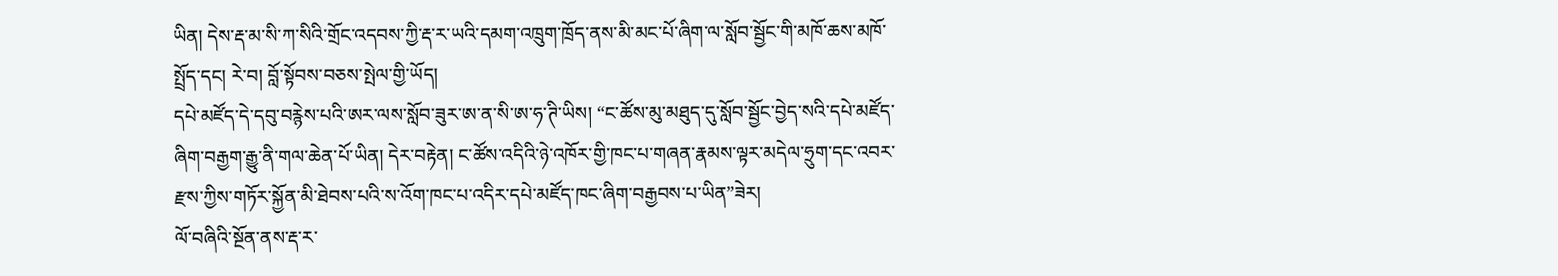ཡིན། དེས་རྡ་མ་སི་ཀ་སིའི་གྲོང་འདབས་ཀྱི་རྡ་ར་ཡའི་དམག་འཁྲུག་ཁྲོད་ནས་མི་མང་པོ་ཞིག་ལ་སློབ་སྦྱོང་གི་མཁོ་ཆས་མཁོ་སྤྲོད་དང། རེ་བ། བློ་སྟོབས་བཅས་སྤེལ་གྱི་ཡོད།
དཔེ་མཛོད་དེ་དབུ་བརྙེས་པའི་ཨར་ལས་སློབ་ཟུར་ཨ་ན་སི་ཨ་ཧ་ཊི་ཡིས། “ང་ཚོས་མུ་མཐུད་དུ་སློབ་སྦྱོང་བྱེད་སའི་དཔེ་མཛོད་ཞིག་བརྒྱག་རྒྱུ་ནི་གལ་ཆེན་པོ་ཡིན། དེར་བརྟེན། ང་ཚོས་འདིའི་ཉེ་འཁོར་གྱི་ཁང་པ་གཞན་རྣམས་ལྟར་མདེལ་ཧྲུག་དང་འབར་རྫས་ཀྱིས་གཏོར་སྐྱོན་མི་ཐེབས་པའི་ས་འོག་ཁང་པ་འདིར་དཔེ་མཛོད་ཁང་ཞིག་བརྒྱབས་པ་ཡིན”ཟེར།
ལོ་བཞིའི་སྔོན་ནས་རྡ་ར་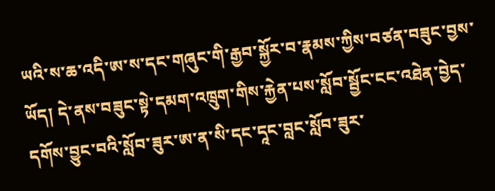ཡའི་ས་ཆ་འདི་ཨ་ས་དང་གཞུང་གི་རྒྱབ་སྐྱོར་བ་རྣམས་ཀྱིས་བཙན་བཟུང་བྱས་ཡོད། དེ་ནས་བཟུང་སྟེ་དམག་འཁྲུག་གིས་རྐྱེན་པས་སློབ་སྦྱོང་ངང་འཐེན་བྱེད་དགོས་བྱུང་བའི་སློབ་ཟུར་ཨ་ན་སི་དང་དཱང་བླང་སློབ་ཟུར་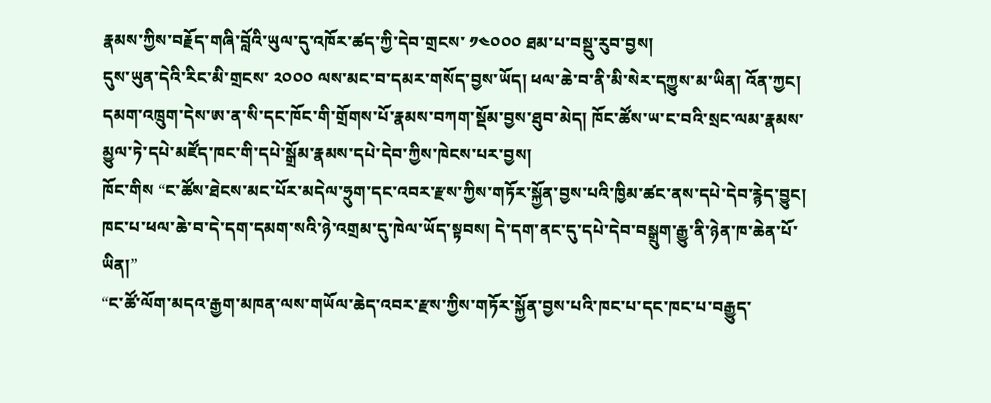རྣམས་ཀྱིས་བརྗོད་གཞི་བློའི་ཡུལ་དུ་འཁོར་ཚད་ཀྱི་དེབ་གྲངས་ ༡༤༠༠༠ ཐམ་པ་བསྡུ་རུབ་བྱས།
དུས་ཡུན་དེའི་རིང་མི་གྲངས་ ༢༠༠༠ ལས་མང་བ་དམར་གསོད་བྱས་ཡོད། ཕལ་ཆེ་བ་ནི་མི་སེར་དཀྱུས་མ་ཡིན། འོན་ཀྱང། དམག་འཁྲུག་དེས་ཨ་ན་སི་དང་ཁོང་གི་གྲོགས་པོ་རྣམས་བཀག་སྡོམ་བྱས་ཐུབ་མེད། ཁོང་ཚོས་ཡ་ང་བའི་སྲང་ལམ་རྣམས་མྱུལ་ཏེ་དཔེ་མཛོད་ཁང་གི་དཔེ་སྒྲོམ་རྣམས་དཔེ་དེབ་ཀྱིས་ཁེངས་པར་བྱས།
ཁོང་གིས “ང་ཚོས་ཐེངས་མང་པོར་མདེལ་ཧྲུག་དང་འབར་རྫས་ཀྱིས་གཏོར་སྐྱོན་བྱས་པའི་ཁྱིམ་ཚང་ནས་དཔེ་དེབ་རྙེད་བྱུང། ཁང་པ་ཕལ་ཆེ་བ་དེ་དག་དམག་སའི་ཉེ་འགྲམ་དུ་ཁེལ་ཡོད་སྟབས། དེ་དག་ནང་དུ་དཔེ་དེབ་བསྒྲུག་རྒྱུ་ནི་ཉེན་ཁ་ཆེན་པོ་ཡིན།”
“ང་ཚོ་ལོག་མདའ་རྒྱག་མཁན་ལས་གཡོལ་ཆེད་འབར་རྫས་ཀྱིས་གཏོར་སྐྱོན་བྱས་པའི་ཁང་པ་དང་ཁང་པ་བརྒྱུད་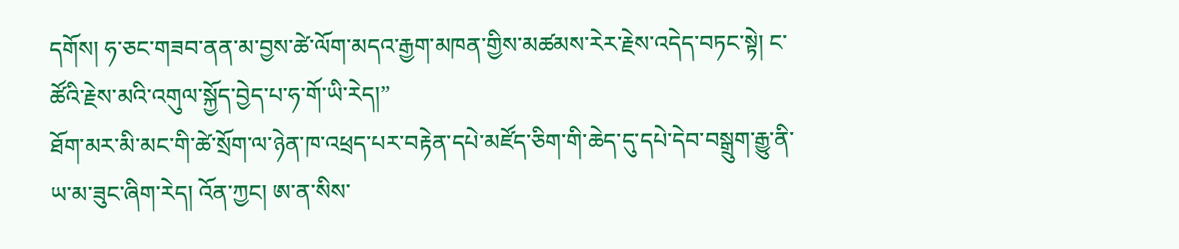དགོས། ཧ་ཅང་གཟབ་ནན་མ་བྱས་ཚེ་ལོག་མདའ་རྒྱག་མཁན་གྱིས་མཚམས་རེར་རྗེས་འདེད་བཏང་སྟེ། ང་ཚོའི་རྗེས་མའི་འགུལ་སྐྱོད་བྱེད་པ་ཧ་གོ་ཡི་རེད།”
ཐོག་མར་མི་མང་གི་ཚེ་སྲོག་ལ་ཉེན་ཁ་འཕྲད་པར་བརྟེན་དཔེ་མཛོད་ཅིག་གི་ཆེད་དུ་དཔེ་དེབ་བསྒྲུག་རྒྱུ་ནི་ཡ་མ་ཟུང་ཞིག་རེད། འོན་ཀྱང། ཨ་ན་སིས་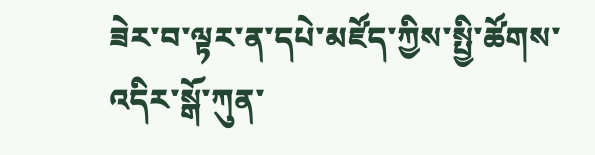ཟེར་བ་ལྟར་ན་དཔེ་མཛོད་ཀྱིས་སྤྱི་ཚོགས་འདིར་སྒོ་ཀུན་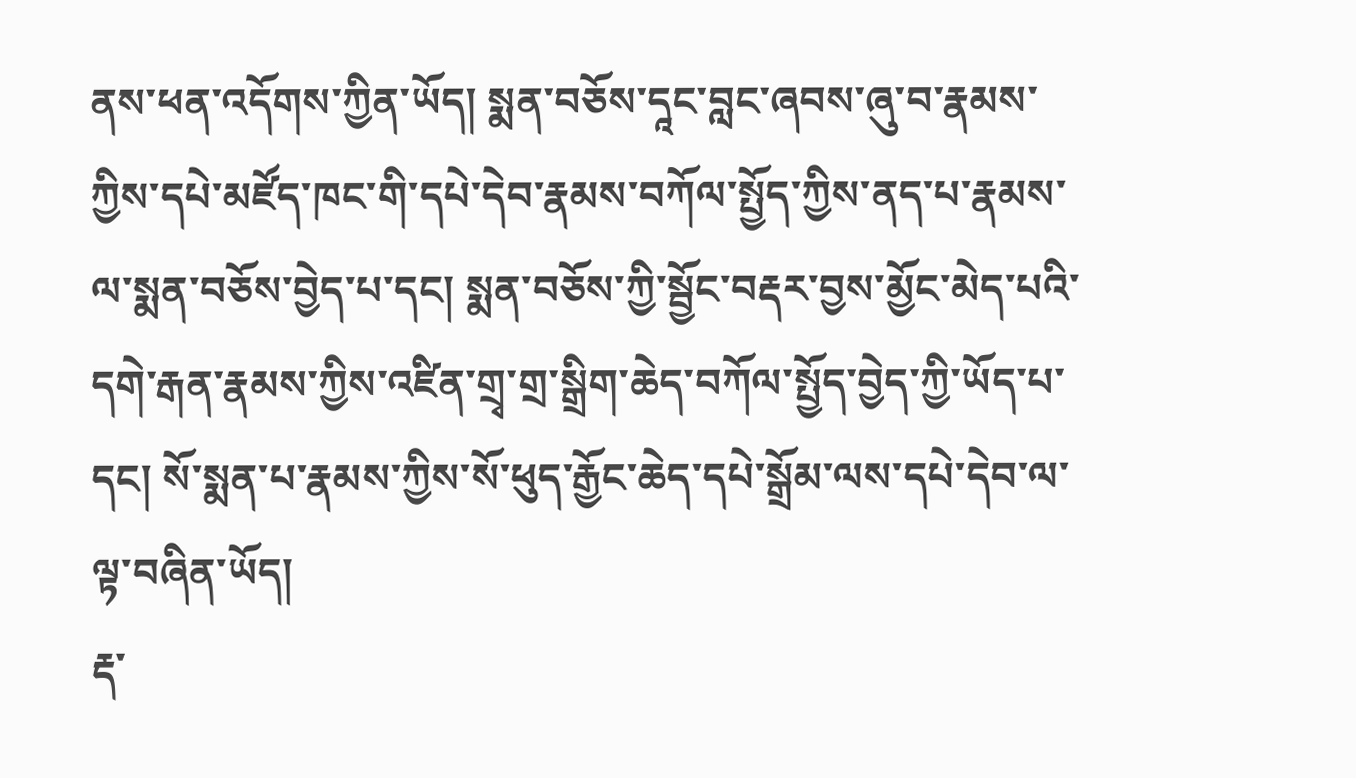ནས་ཕན་འདོགས་ཀྱིན་ཡོད། སྨན་བཅོས་དཱང་བླང་ཞབས་ཞུ་བ་རྣམས་ཀྱིས་དཔེ་མཛོད་ཁང་གི་དཔེ་དེབ་རྣམས་བཀོལ་སྤྱོད་ཀྱིས་ནད་པ་རྣམས་ལ་སྨན་བཅོས་བྱེད་པ་དང། སྨན་བཅོས་ཀྱི་སྦྱོང་བརྡར་བྱས་མྱོང་མེད་པའི་དགེ་རྒན་རྣམས་ཀྱིས་འཛིན་གྲྭ་གྲ་སྒྲིག་ཆེད་བཀོལ་སྤྱོད་བྱེད་ཀྱི་ཡོད་པ་དང། སོ་སྨན་པ་རྣམས་ཀྱིས་སོ་ཕུད་རྒྱོང་ཆེད་དཔེ་སྒྲོམ་ལས་དཔེ་དེབ་ལ་ལྟ་བཞིན་ཡོད།
རྡ་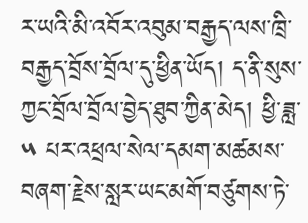ར་ཡའི་མི་འབོར་འབུམ་བརྒྱད་ལས་ཁྲི་བརྒྱད་བྲོས་བྲོལ་དུ་ཕྱིན་ཡོད། ད་ནི་སུས་ཀྱང་བྲོལ་བྲོལ་བྱེད་ཐུབ་ཀྱིན་མེད། ཕྱི་ཟླ་ ༥ པར་འཕྲལ་སེལ་དམག་མཚམས་བཞག་རྗེས་སླར་ཡང་མགོ་བཙུགས་ཏེ་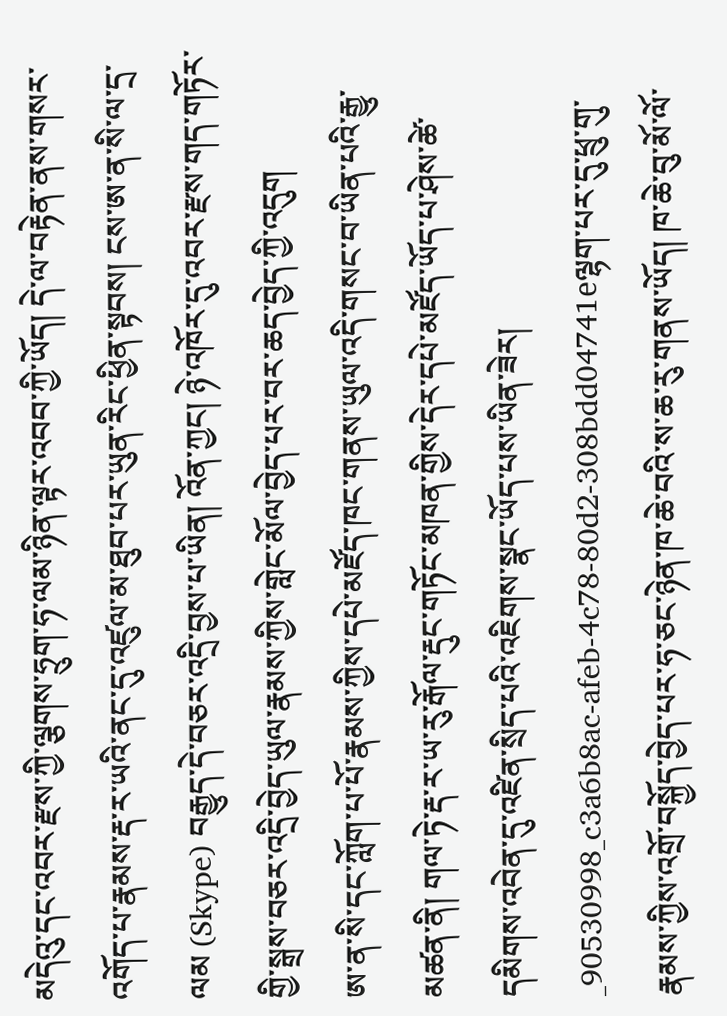མདེའུ་དང་འབར་རྫས་ཀྱི་ལྕགས་ཧྲུག་ཧ་ལམ་ཉིན་ལྟར་འབབ་ཀྱི་ཡོད། དེ་ལ་བརྟེན་ནས་གསར་འགོད་པ་རྣམས་རྡ་ར་ཡའི་ནང་དུ་འཛུལ་མ་ཐུབ་པར་ཡུན་རིང་ཕྱིན་སྟབས། ངས་ཨ་ན་སི་ལ་དྲ་ལམ (Skype) བརྒྱུད་དེ་བཅར་འདྲི་བྱས་པ་ཡིན། འོན་ཀྱང། ཉེ་འཁོར་དུ་འབར་རྫས་གད་གཏོར་གྱི་སྒྲས་བཅར་འདྲི་བྱེད་ཡུལ་རྣམས་ཀྱིས་གླེང་མོལ་བྱེད་པར་བར་ཆད་བྱེད་ཀྱི་འདུག
ཨ་ན་སི་དང་ཀློག་པ་པོ་རྣམས་ཀྱིས་དཔེ་མཛོད་ཁང་གནས་ཡུལ་འདི་གསང་བ་ཡིན་པའི་རྒྱུ་མཚན་ནི། གལ་ཏེ་རྡ་ར་ཡ་རུ་རྒོལ་རྡུང་གཏོང་མཁན་གྱིས་དེར་དཔེ་མཛོད་ཡོད་པ་ཤེས་ཚེ་དམིགས་འབེན་དུ་འཛིན་སྲིད་པའི་འཇིགས་སྣང་ཡོད་པས་ཡིན་ཟེར།
_90530998_c3a6b8ac-afeb-4c78-80d2-308bdd04741eལྷག་པར་དུ་ཕྲུ་གུ་རྣམས་ཀྱིས་འགྲོ་བསྐྱོད་བྱེད་པར་ཧ་ཅང་ཉེན་ཁ་ཆེ་བའི་ས་ཆ་རུ་གནས་ཡོད། ཁ་ཆེ་བུ་མོ་ལོ་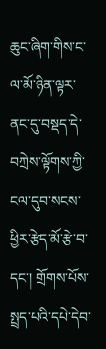ཆུང་ཞིག་གིས་ང་ལ་མོ་ཉིན་ལྟར་ནང་དུ་བསྡད་དེ་བཀྲེས་ལྟོགས་ཀྱི་ངལ་དུབ་སངས་ཕྱིར་རྩེད་མོ་རྩེ་བ་དང་། གྲོགས་པོས་སྤྲད་པའི་དཔེ་དེབ་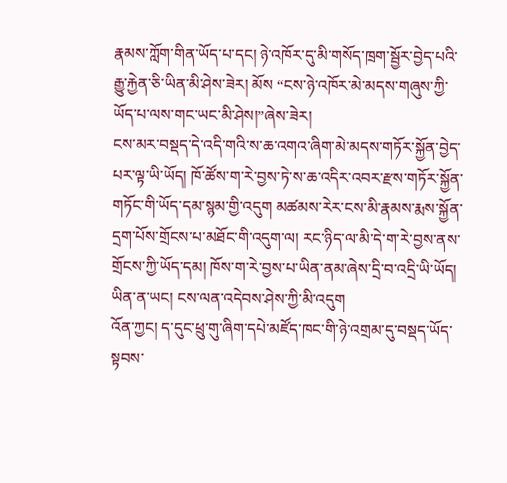རྣམས་ཀློག་གིན་ཡོད་པ་དང། ཉེ་འཁོར་དུ་མི་གསོད་ཁྲག་སྦྱོར་བྱེད་པའི་རྒྱུ་རྐྱེན་ཅི་ཡིན་མི་ཤེས་ཟེར། མོས “ངས་ཉེ་འཁོར་མེ་མདས་གཞུས་ཀྱི་ཡོད་པ་ལས་གང་ཡང་མི་ཤེས།”ཞེས་ཟེར།
ངས་མར་བསྡད་དེ་འདི་གའི་ས་ཆ་འགའ་ཞིག་མེ་མདས་གཏོར་སྐྱོན་བྱེད་པར་ལྟ་ཡི་ཡོད། ཁོ་ཚོས་ག་རེ་བྱས་ཏེ་ས་ཆ་འདིར་འབར་རྫས་གཏོར་སྐྱོན་གཏོང་གི་ཡོད་དམ་སྙམ་གྱི་འདུག མཚམས་རེར་ངས་མི་རྣམས་རྨས་སྐྱོན་དྲག་པོས་གྲོངས་པ་མཐོང་གི་འདུག་ལ། རང་ཉིད་ལ་མི་དེ་ག་རེ་བྱས་ནས་གྲོངས་ཀྱི་ཡོད་དམ། ཁོས་ག་རེ་བྱས་པ་ཡིན་ནམ་ཞེས་དྲི་བ་འདྲི་ཡི་ཡོད། ཡིན་ན་ཡང། ངས་ལན་འདེབས་ཤེས་ཀྱི་མི་འདུག
འོན་ཀྱང། ད་དུང་ཕྲུ་གུ་ཞིག་དཔེ་མཛོད་ཁང་གི་ཉེ་འགྲམ་དུ་བསྡད་ཡོད་སྟབས་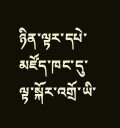ཉིན་ལྟར་དཔེ་མཛོད་ཁང་དུ་ལྟ་སྐོར་འགྲོ་ཡི་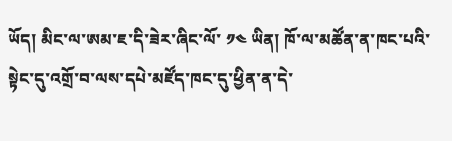ཡོད། མིང་ལ་ཨམ་ཇ་དི་ཟེར་ཞིང་ལོ་ ༡༤ ཡིན། ཁོ་ལ་མཚོན་ན་ཁང་པའི་སྟེང་དུ་འགྲོ་བ་ལས་དཔེ་མཛོད་ཁང་དུ་ཕྱིན་ན་དེ་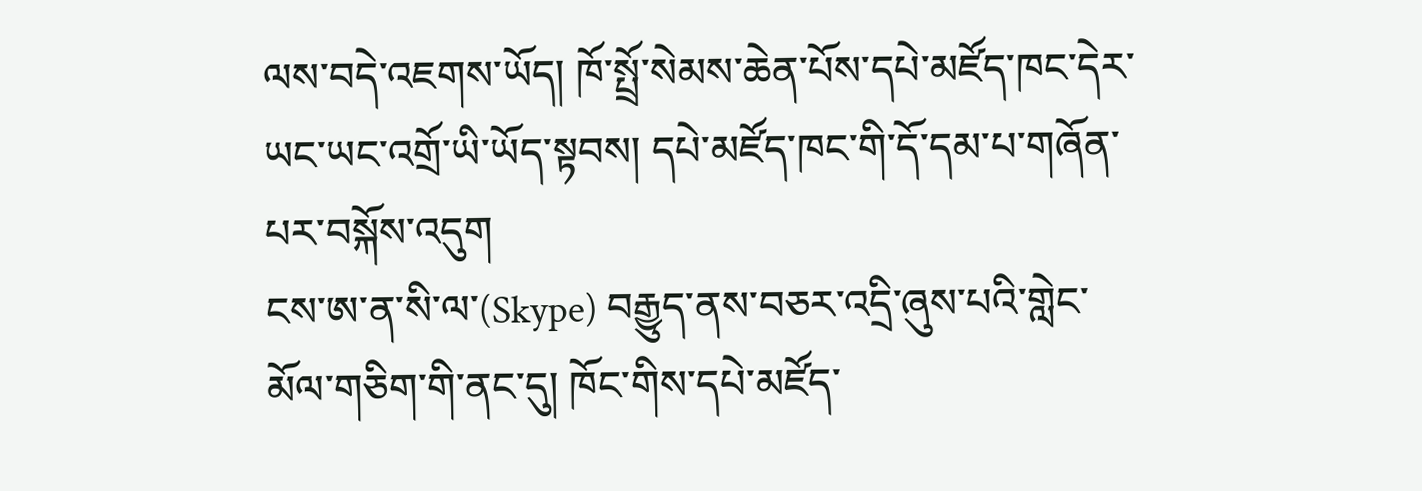ལས་བདེ་འཇགས་ཡོད། ཁོ་སྤྲོ་སེམས་ཆེན་པོས་དཔེ་མཛོད་ཁང་དེར་ཡང་ཡང་འགྲོ་ཡི་ཡོད་སྟབས། དཔེ་མཛོད་ཁང་གི་དོ་དམ་པ་གཞོན་པར་བསྐོས་འདུག
ངས་ཨ་ན་སི་ལ་(Skype) བརྒྱུད་ནས་བཅར་འདྲི་ཞུས་པའི་གླེང་མོལ་གཅིག་གི་ནང་དུ། ཁོང་གིས་དཔེ་མཛོད་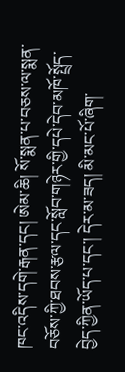ཁང་འདིས་དགེ་རྒན་དང། ཨེམ་ཆི། སོ་སྨན་པ་བཅས་ལ་སྨན་བཅོས་ཀྱི་ཐབས་རྩལ་དང་སློབ་གཉེར་གྱི་དཔེ་དེབ་མཁོ་སྤྲོད་བྱེད་ཀྱིན་ཡོད་པ་དང་། དེར་མ་ཟད། མི་མང་པོ་ཞིག་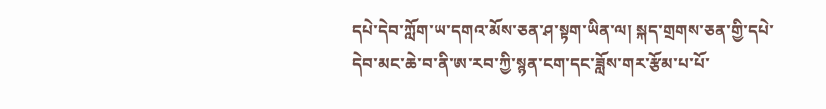དཔེ་དེབ་ཀློག་ཡ་དགའ་མོས་ཅན་ཤ་སྟག་ཡིན་ལ། སྐད་གྲགས་ཅན་གྱི་དཔེ་དེབ་མང་ཆེ་བ་ནི་ཨ་རབ་ཀྱི་སྙན་ངག་དང་ཟློས་གར་རྩོམ་པ་པོ་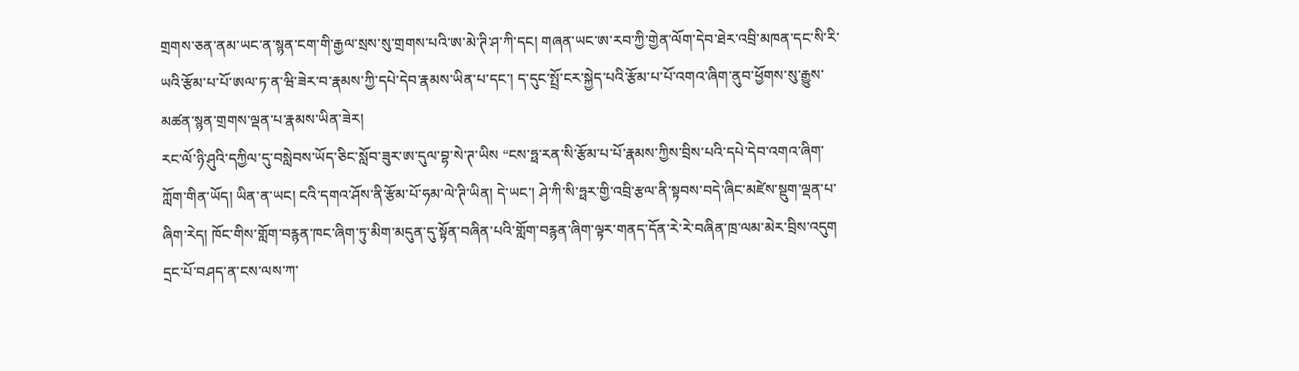གྲགས་ཅན་ནམ་ཡང་ན་སྙན་ངག་གི་རྒྱལ་སྲས་སུ་གྲགས་པའི་ཨ་མེ་ཊི་ཤ་ཀི་དང། གཞན་ཡང་ཨ་རབ་ཀྱི་གྱེན་ལོག་དེབ་ཐེར་འབྲི་མཁན་དང་སི་རི་ཡའི་རྩོམ་པ་པོ་ཨལ་ཏ་ན་ཝི་ཟེར་བ་རྣམས་ཀྱི་དཔེ་དེབ་རྣམས་ཡིན་པ་དང་། ད་དུང་སྤྲོ་ངར་སྐྱེད་པའི་རྩོམ་པ་པོ་འགའ་ཞིག་ནུབ་ཕྱོགས་སུ་རྒྱུས་མཚན་སྙན་གྲགས་ལྡན་པ་རྣམས་ཡིན་ཟེར།
རང་ལོ་ཉི་ཤུའི་དཀྱིལ་དུ་བསླེབས་ཡོད་ཅིང་སློབ་ཟུར་ཨ་དུལ་བྷ་སེ་ཊ་ཡིས “ངས་ཧྥ་རན་སི་རྩོམ་པ་པོ་རྣམས་ཀྱིས་བྲིས་པའི་དཔེ་དེབ་འགའ་ཞིག་ཀློག་གིན་ཡོད། ཡིན་ན་ཡང། ངའི་དགའ་ཤོས་ནི་རྩོམ་པོ་ཧམ་ལེ་ཊི་ཡིན། དེ་ཡང་། ཤེ་ཀི་སི་ཧྥར་གྱི་འབྲི་རྩལ་ནི་སྟབས་བདེ་ཞིང་མཛེས་སྡུག་ལྡན་པ་ཞིག་རེད། ཁོང་གིས་གློག་བརྙན་ཁང་ཞིག་ཏུ་མིག་མདུན་དུ་སྟོན་བཞིན་པའི་གློག་བརྙན་ཞིག་ལྟར་གནད་དོན་རེ་རེ་བཞིན་ཁྲ་ལམ་མེར་བྲིས་འདུག དྲང་པོ་བཤད་ན་ངས་ལས་ཀ་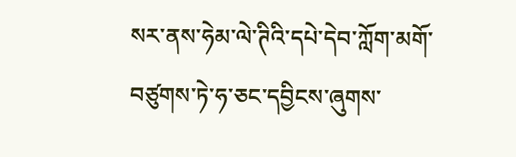སར་ནས་ཧེམ་ལེ་ཊིའི་དཔེ་དེབ་ཀློག་མགོ་བཙུགས་ཏེ་ཧ་ཅང་དབྱིངས་ཞུགས་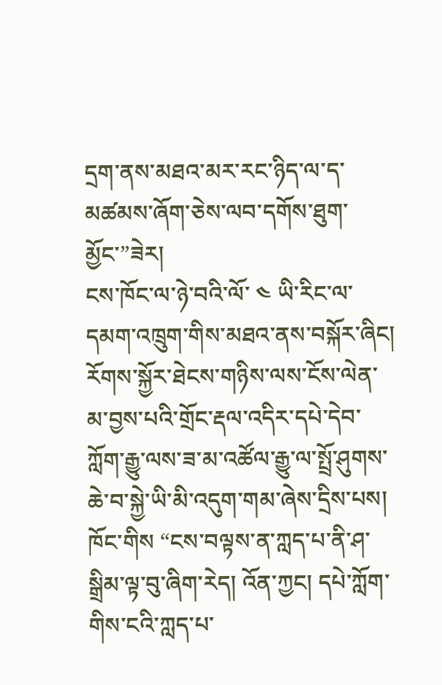དྲག་ནས་མཐའ་མར་རང་ཉིད་ལ་ད་མཚམས་ཞོག་ཅེས་ལབ་དགོས་ཐུག་མྱོང་”ཟེར།
ངས་ཁོང་ལ་ཉེ་བའི་ལོ་ ༤ ཡི་རིང་ལ་དམག་འཁྲུག་གིས་མཐའ་ནས་བསྐོར་ཞིང། རོགས་སྐྱོར་ཐེངས་གཉིས་ལས་ངོས་ལེན་མ་བྱས་པའི་གྲོང་རྡལ་འདིར་དཔེ་དེབ་ཀློག་རྒྱུ་ལས་ཟ་མ་འཚོལ་རྒྱུ་ལ་སྤྲོ་ཤུགས་ཆེ་བ་སྐྱེ་ཡི་མི་འདུག་གམ་ཞེས་དྲིས་པས། ཁོང་གིས “ངས་བལྟས་ན་ཀླད་པ་ནི་ཤ་སྒྲིམ་ལྟ་བུ་ཞིག་རེད། འོན་ཀྱང། དཔེ་ཀློག་གིས་ངའི་ཀླད་པ་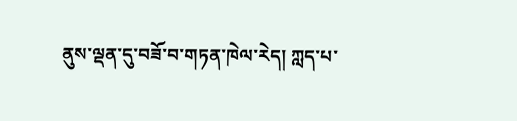ནུས་ལྡན་དུ་བཟོ་བ་གཏན་ཁེལ་རེད། ཀླད་པ་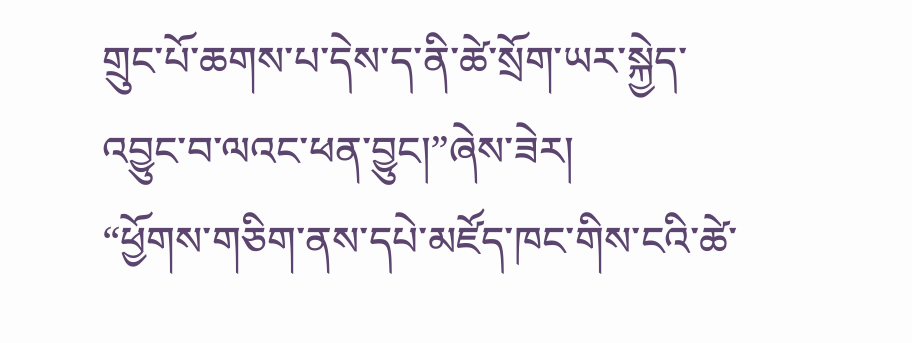གྲུང་པོ་ཆགས་པ་དེས་ད་ནི་ཚེ་སྲོག་ཡར་སྐྱེད་འབྱུང་བ་ལའང་ཕན་བྱུང།”ཞེས་ཟེར།
“ཕྱོགས་གཅིག་ནས་དཔེ་མཛོད་ཁང་གིས་ངའི་ཚེ་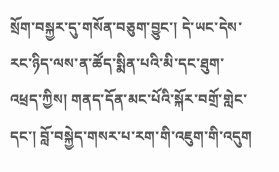སྲོག་བསྐྱར་དུ་གསོན་བཅུག་བྱུང་། དེ་ཡང་དེས་རང་ཉིད་ལས་ན་ཚོད་སྨིན་པའི་མི་དང་ཐུག་འཕྲད་ཀྱིས། གནད་དོན་མང་པོའི་སྐོར་བགྲོ་གླེང་དང་། བློ་བསྐྱེད་གསར་པ་རག་གི་འཇུག་གི་འདུག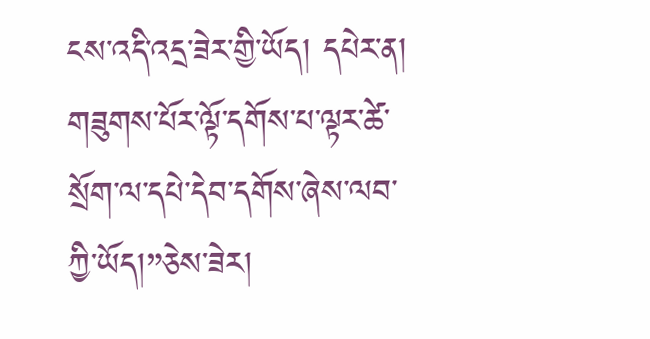ངས་འདི་འདྲ་ཟེར་གྱི་ཡོད། དཔེར་ན། གཟུགས་པོར་ལྟོ་དགོས་པ་ལྟར་ཚེ་སྲོག་ལ་དཔེ་དེབ་དགོས་ཞེས་ལབ་ཀྱི་ཡོད།”ཅེས་ཟེར།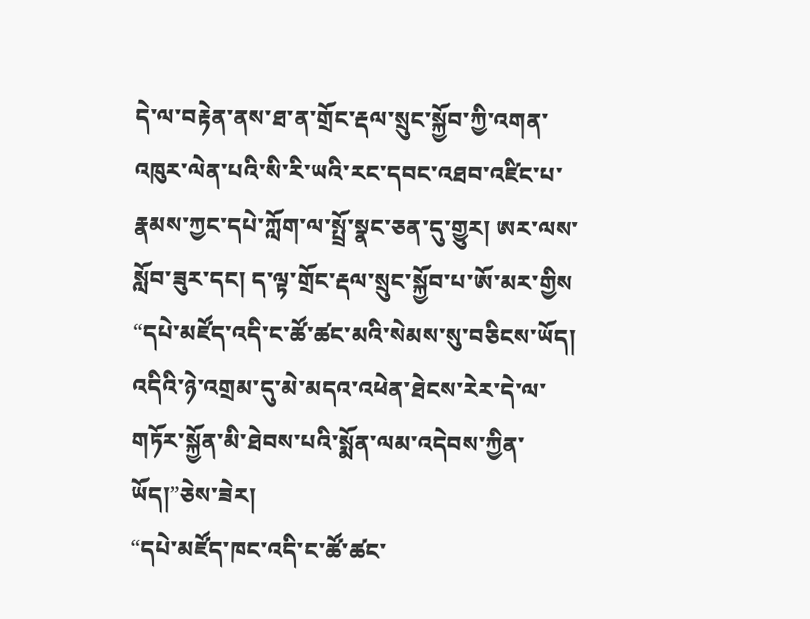དེ་ལ་བརྟེན་ནས་ཐ་ན་གྲོང་རྡལ་སྲུང་སྐྱོབ་ཀྱི་འགན་འཁུར་ལེན་པའི་སི་རི་ཡའི་རང་དབང་འཐབ་འཛིང་པ་རྣམས་ཀྱང་དཔེ་ཀློག་ལ་སྤྲོ་སྣང་ཅན་དུ་གྱུར། ཨར་ལས་སློབ་ཟུར་དང། ད་ལྟ་གྲོང་རྡལ་སྲུང་སྐྱོབ་པ་ཨོ་མར་གྱིས “དཔེ་མཛོད་འདི་ང་ཚོ་ཚང་མའི་སེམས་སུ་བཅིངས་ཡོད། འདིའི་ཉེ་འགྲམ་དུ་མེ་མདའ་འཕེན་ཐེངས་རེར་དེ་ལ་གཏོར་སྐྱོན་མི་ཐེབས་པའི་སྨོན་ལམ་འདེབས་ཀྱིན་ཡོད།”ཅེས་ཟེར།
“དཔེ་མཛོད་ཁང་འདི་ང་ཚོ་ཚང་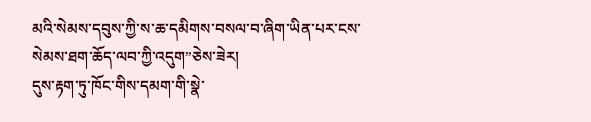མའི་སེམས་དབུས་ཀྱི་ས་ཆ་དམིགས་བསལ་བ་ཞིག་ཡིན་པར་ངས་སེམས་ཐག་ཆོད་ལབ་ཀྱི་འདུག”ཅེས་ཟེར།
དུས་རྟག་ཏུ་ཁོང་གིས་དམག་གི་སྣེ་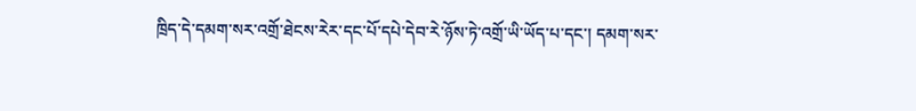ཁྲིད་དེ་དམག་སར་འགྲོ་ཐེངས་རེར་དང་པོ་དཔེ་དེབ་རེ་ཉོས་ཏེ་འགྲོ་ཡི་ཡོད་པ་དང་། དམག་སར་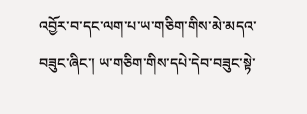འབྱོར་བ་དང་ལག་པ་ཡ་གཅིག་གིས་མེ་མདའ་བཟུང་ཞིང་། ཡ་གཅིག་གིས་དཔེ་དེབ་བཟུང་སྟེ་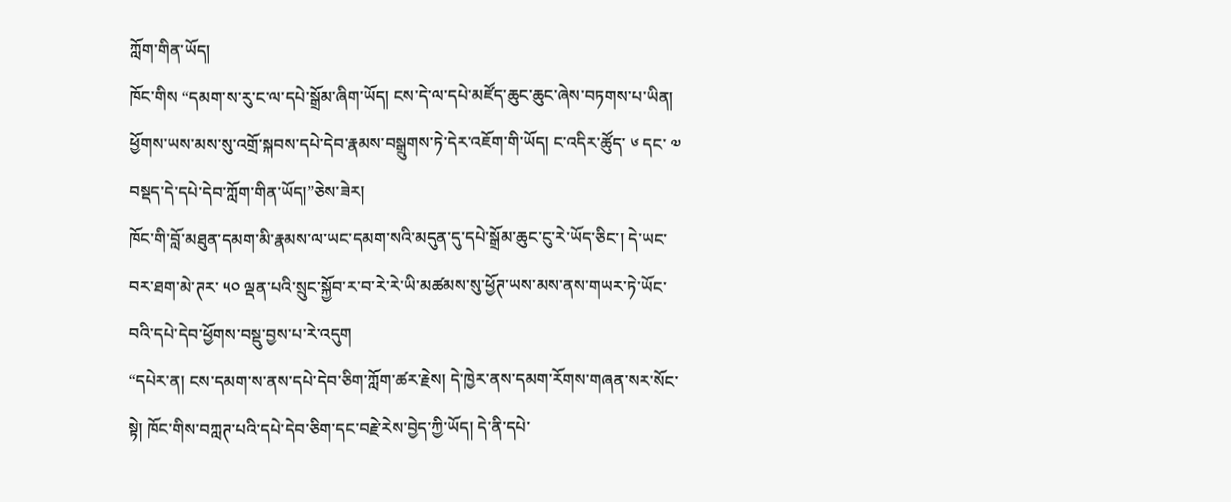ཀློག་གིན་ཡོད།
ཁོང་གིས “དམག་ས་རུ་ང་ལ་དཔེ་སྒྲོམ་ཞིག་ཡོད། ངས་དེ་ལ་དཔེ་མཛོད་ཆུང་ཆུང་ཞེས་བཏགས་པ་ཡིན། ཕྱོགས་ཡས་མས་སུ་འགྲོ་སྐབས་དཔེ་དེབ་རྣམས་བསྒྲུགས་ཏེ་དེར་འཇོག་གི་ཡོད། ང་འདིར་ཚོུད་ ༦ དང་ ༧ བསྡད་དེ་དཔེ་དེབ་ཀློག་གིན་ཡོད།”ཅེས་ཟེར།
ཁོང་གི་བློ་མཐུན་དམག་མི་རྣམས་ལ་ཡང་དམག་སའི་མདུན་དུ་དཔེ་སྒྲོམ་ཆུང་ངུ་རེ་ཡོད་ཅིང་། དེ་ཡང་བར་ཐག་མེ་ཊར་ ༥༠ ལྡན་པའི་སྲུང་སྐྱོབ་ར་བ་རེ་རེ་ཡི་མཚམས་སུ་ཕྱོཊ་ཡས་མས་ནས་གཡར་ཏེ་ཡོང་བའི་དཔེ་དེབ་ཕྱོགས་བསྡུ་བྱས་པ་རེ་འདུག
“དཔེར་ན། ངས་དམག་ས་ནས་དཔེ་དེབ་ཅིག་ཀློག་ཚར་རྗེས། དེ་ཁྱེར་ནས་དམག་རོགས་གཞན་སར་སོང་སྟེ། ཁོང་གིས་བཀླཊ་པའི་དཔེ་དེབ་ཅིག་དང་བརྗེ་རེས་བྱེད་ཀྱི་ཡོད། དེ་ནི་དཔེ་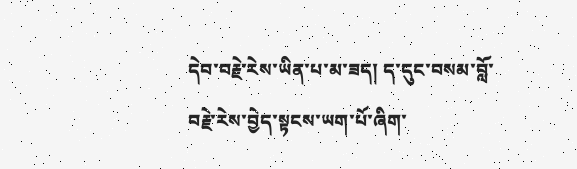དེབ་བརྗེ་རེས་ཡིན་པ་མ་ཟད། ད་དུང་བསམ་བློ་བརྗེ་རེས་བྱེད་སྟངས་ཡག་པོ་ཞིག་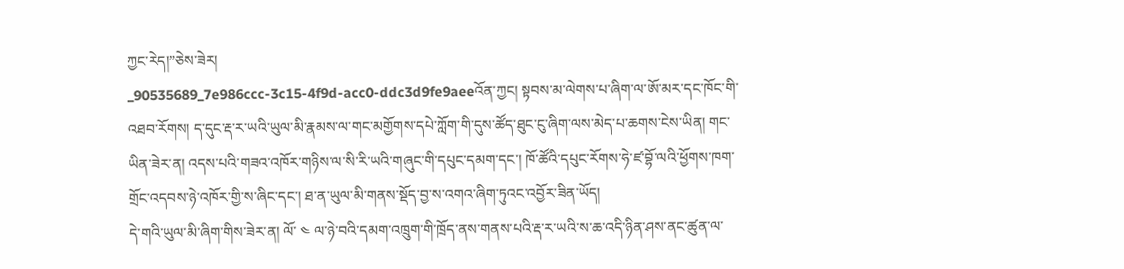ཀྱང་རེད།”ཅེས་ཟེར།
_90535689_7e986ccc-3c15-4f9d-acc0-ddc3d9fe9aeeའོན་ཀྱང། སྟབས་མ་ལེགས་པ་ཞིག་ལ་ཨོ་མར་དང་ཁོང་གི་འཐབ་རོགས། ད་དུང་རྡ་ར་ཡའི་ཡུལ་མི་རྣམས་ལ་གང་མགྱོགས་དཔེ་ཀློག་གི་དུས་ཚོད་ཐུང་ངུ་ཞིག་ལས་མེད་པ་ཆགས་ངེས་ཡིན། གང་ཡིན་ཟེར་ན། འདས་པའི་གཟའ་འཁོར་གཉིས་ལ་སི་རི་ཡའི་གཞུང་གི་དཔུང་དམག་དང་། ཁོ་ཚོའི་དཔུང་རོགས་ཧེ་ཛ་བྷོ་ལའི་ཕྱོགས་ཁག་གྲོང་འདབས་ཉེ་འཁོར་གྱི་ས་ཞིང་དང་། ཐ་ན་ཡུལ་མི་གནས་སྡོད་བྱ་ས་འགའ་ཞིག་ཏུའང་འབྱོར་ཟིན་ཡོད།
དེ་གའི་ཡུལ་མི་ཞིག་གིས་ཟེར་ན། ལོ་ ༤ ལ་ཉེ་བའི་དམག་འཁྲུག་གི་ཁྲོད་ནས་གནས་པའི་རྡ་ར་ཡའི་ས་ཆ་འདི་ཉིན་ཤས་ནང་ཚུན་ལ་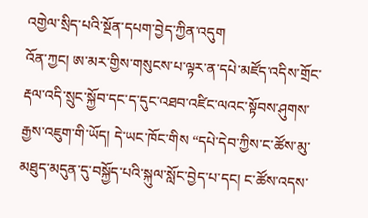འགྱེལ་སྲིད་པའི་སྔོན་དཔག་བྱེད་ཀྱིན་འདུག
འོན་ཀྱང། ཨ་མར་གྱིས་གསུངས་པ་ལྟར་ན་དཔེ་མཛོད་འདིས་གྲོང་རྡལ་འདི་སྲུང་སྐྱོབ་དང་ད་དུང་འཐབ་འཛིང་ལའང་སྟོབས་ཤུགས་རྒྱས་འཇུག་གི་ཡོད། དེ་ཡང་ཁོང་གིས “དཔེ་དེབ་ཀྱིས་ང་ཚོས་མུ་མཐུད་མདུན་དུ་བསྐྱོད་པའི་སྐུལ་སློང་བྱེད་པ་དང། ང་ཚོས་འདས་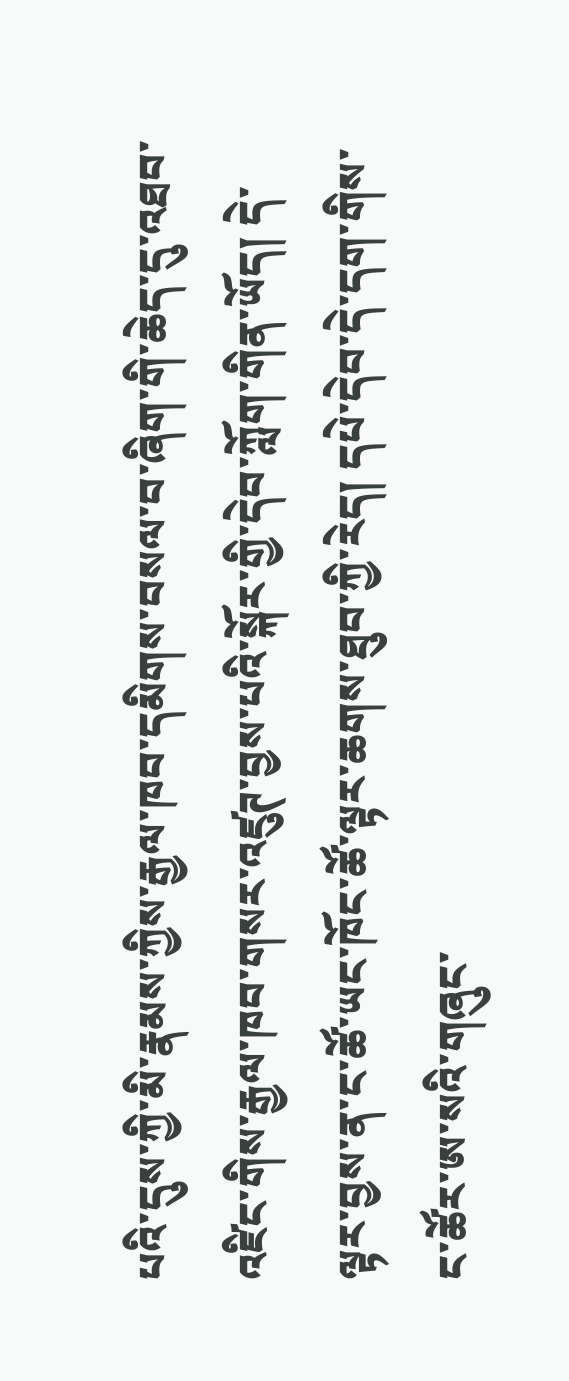པའི་དུས་ཀྱི་མི་རྣམས་ཀྱིས་རྒྱལ་ཁབ་དམིགས་བསལ་བ་ཞིག་གི་ཆེད་དུ་འཐབ་འཛིང་གིས་རྒྱལ་ཁབ་གསར་འཛུཊ་བྱས་པའི་སྐོར་གྱི་དེབ་ཀློག་གིན་ཡོད། དེ་ལྟར་བྱས་ན་ང་ཚོ་ཡང་ཁོང་ཚོ་ལྟར་ཆགས་ཐུབ་ཀྱི་རེད། དཔེ་དེབ་དེ་དག་གིས་ང་ཚོར་ཨ་སའི་གཞུང་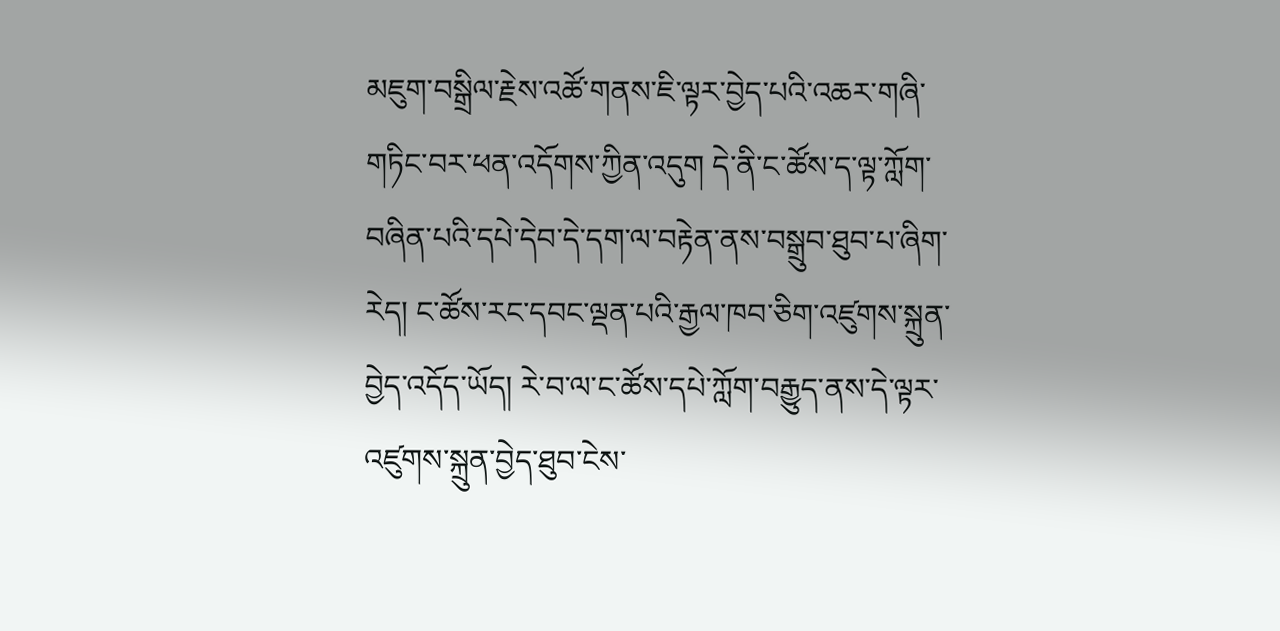མཇུག་བསྒྲིལ་རྗེས་འཚོ་གནས་ཇི་ལྟར་བྱེད་པའི་འཆར་གཞི་གཏིང་བར་ཕན་འདོགས་ཀྱིན་འདུག དེ་ནི་ང་ཚོས་ད་ལྟ་ཀློག་བཞིན་པའི་དཔེ་དེབ་དེ་དག་ལ་བརྟེན་ནས་བསྒྲུབ་ཐུབ་པ་ཞིག་རེད། ང་ཚོས་རང་དབང་ལྡན་པའི་རྒྱལ་ཁབ་ཅིག་འཛུགས་སྐྲུན་བྱེད་འདོད་ཡོད། རེ་བ་ལ་ང་ཚོས་དཔེ་ཀློག་བརྒྱུད་ནས་དེ་ལྟར་འཛུགས་སྐྲུན་བྱེད་ཐུབ་ངེས་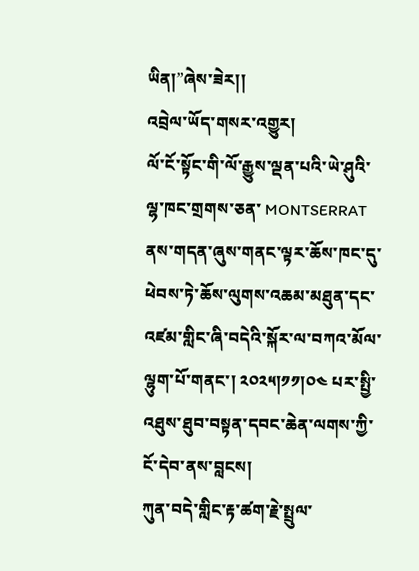ཡིན།”ཞེས་ཟེར།།
འབྲེལ་ཡོད་གསར་འགྱུར།
ལོ་ངོ་སྟོང་གི་ལོ་རྒྱུས་ལྡན་པའི་ཡེ་ཤུའི་ལྷ་ཁང་གྲགས་ཅན་ MONTSERRAT ནས་གདན་ཞུས་གནང་ལྟར་ཆོས་ཁང་དུ་ཕེབས་ཏེ་ཆོས་ལུགས་འཆམ་མཐུན་དང་འཛམ་གླིང་ཞི་བདེའི་སྐོར་ལ་བཀའ་མོལ་ལྷུག་པོ་གནང་། ༢༠༢༥།༡༡།༠༤ པར་སྤྱི་འཐུས་ཐུབ་བསྟན་དབང་ཆེན་ལགས་ཀྱི་ངོ་དེབ་ནས་བླངས།
ཀུན་བདེ་གླིང་རྟ་ཚག་རྗེ་སྤྲུལ་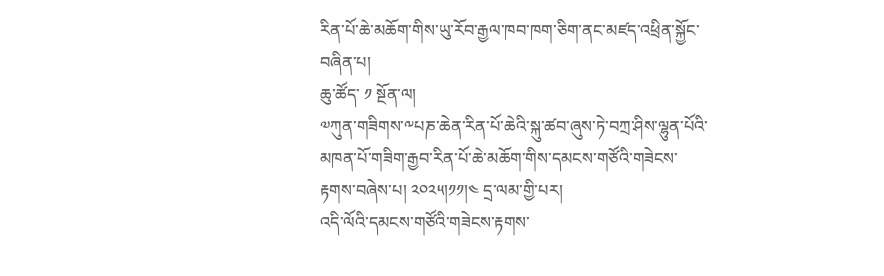རིན་པོ་ཆེ་མཆོག་གིས་ཡུ་རོབ་རྒྱལ་ཁབ་ཁག་ཅིག་ནང་མཛད་འཕྲིན་སྐྱོང་བཞིན་པ།
ཆུ་ཚོད་ ༡ སྔོན་ལ།
༧ཀུན་གཟིགས་༸པཎ་ཆེན་རིན་པོ་ཆེའི་སྐུ་ཚབ་ཞུས་ཏེ་བཀྲ་ཤིས་ལྷུན་པོའི་མཁན་པོ་གཟིག་རྒྱབ་རིན་པོ་ཆེ་མཆོག་གིས་དམངས་གཙོའི་གཟེངས་རྟགས་བཞེས་པ། ༢༠༢༥།༡༡།༤ དྲ་ལམ་གྱི་པར།
འདི་ལོའི་དམངས་གཙོའི་གཟེངས་རྟགས་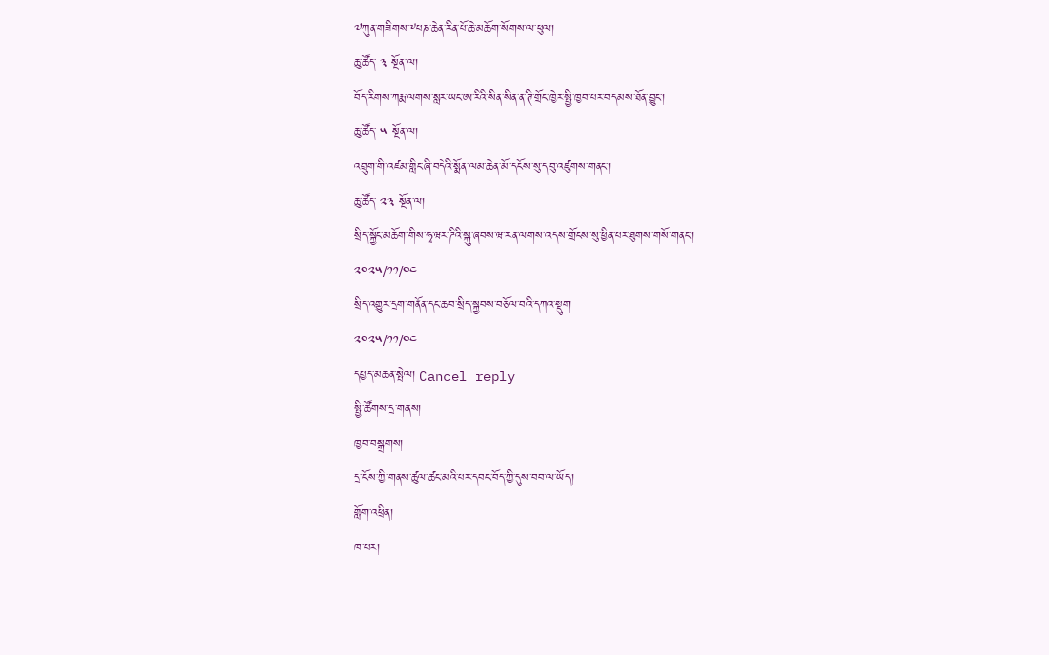༧ཀུན་གཟིགས་༸པཎ་ཆེན་རིན་པོ་ཆེ་མཆོག་སོགས་ལ་ཕུལ།
ཆུ་ཚོད་ ༣ སྔོན་ལ།
བོད་རིགས་ཀརྨ་ལགས་སླར་ཡང་ཨ་རིའི་སིན་སིན་ན་ཊི་གྲོང་ཁྱེར་སྤྱི་ཁྱབ་པར་བདམས་ཐོན་བྱུང་།
ཆུ་ཚོད་ ༥ སྔོན་ལ།
འབྲུག་གི་འཛམ་གླིང་ཞི་བདེའི་སྨོན་ལམ་ཆེན་མོ་དངོས་སུ་དབུ་འཛུགས་གནང་།
ཆུ་ཚོད་ ༢༣ སྔོན་ལ།
སྲིད་སྐྱོང་མཆོག་གིས་ཧྭ་ཝར་ཌིའི་སྐུ་ཞབས་ཝ་རན་ལགས་འདས་གྲོངས་སུ་ཕྱིན་པར་ཐུགས་གསོ་གནང་།
༢༠༢༥/༡༡/༠༤
སྲིད་འགྱུར་དྲག་གནོན་དང་ཆབ་སྲིད་སྐྱབས་བཅོལ་བའི་དཀའ་སྡུག
༢༠༢༥/༡༡/༠༤
དཔྱད་མཆན་སྤེལ། Cancel reply
སྤྱི་ཚོགས་དྲ་གནས།
ཁྱབ་བསྒྲགས།
དྲ་ངོས་ཀྱི་གནས་ཚུལ་ཚང་མའི་པར་དབང་བོད་ཀྱི་དུས་བབ་ལ་ཡོད།
གློག་འཕྲིན།
ཁ་པར།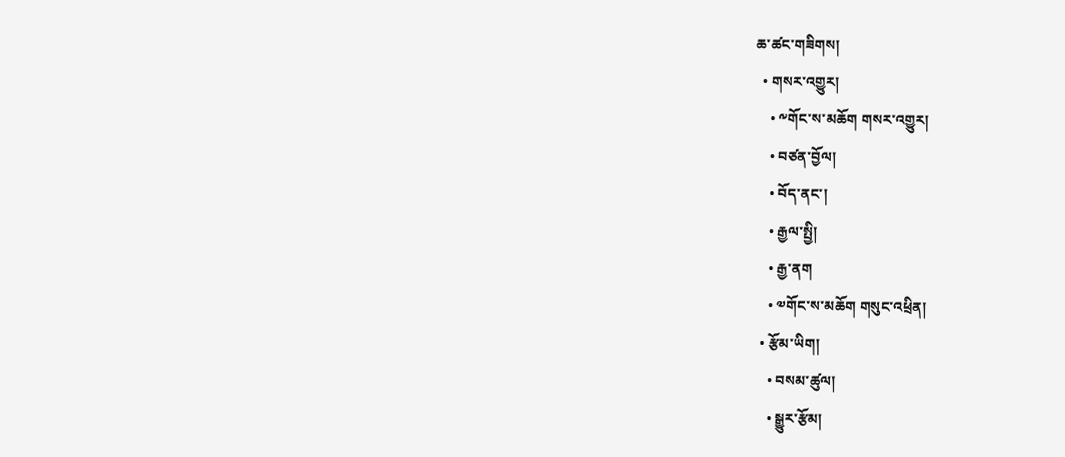ཆ་ཚང་གཟིགས།
  • གསར་འགྱུར།
    • ༸གོང་ས་མཆོག གསར་འགྱུར།
    • བཙན་བྱོལ།
    • བོད་ནང་།
    • རྒྱལ་སྤྱི།
    • རྒྱ་ནག
    • ༧གོང་ས་མཆོག གསུང་འཕྲིན།
  • རྩོམ་ཡིག།
    • བསམ་ཚུལ།
    • སྒྱུར་རྩོམ།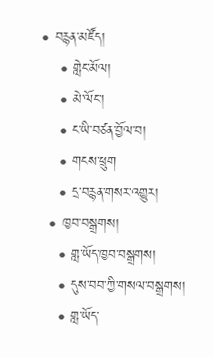• བརྙན་མཛོད།
    • གླེང་མོལ།
    • མེ་ལོང་།
    • ང་ཡི་བཙན་བྱོལ་བ།
    • གངས་ཕྲུག
    • དྲ་བརྙན་གསར་འགྱུར།
  • ཁྱབ་བསྒྲགས།
    • གླ་ཡོད་ཁྱབ་བསྒྲགས།
    • དུས་བབ་ཀྱི་གསལ་བསྒྲགས།
    • གླ་ཡོད་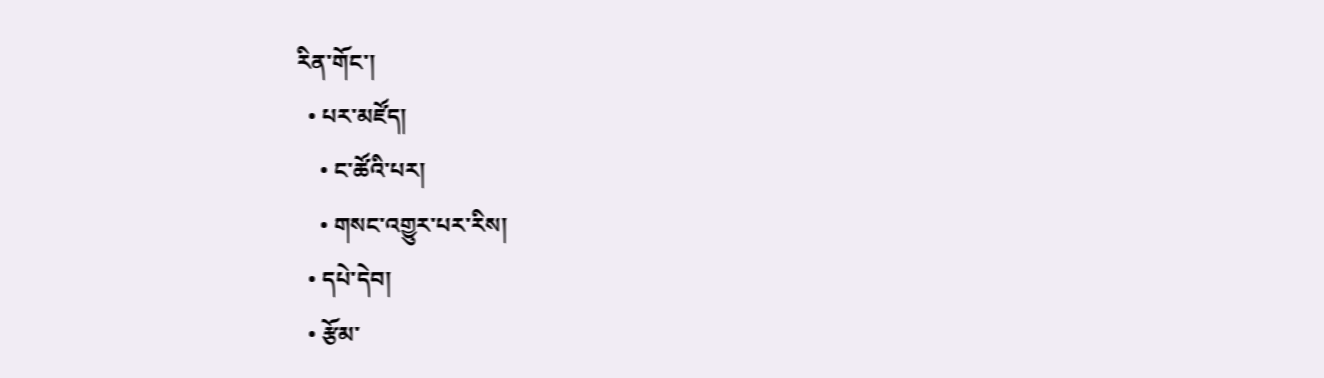རིན་གོང་།
  • པར་མཛོད།
    • ང་ཚོའི་པར།
    • གསང་འགྱུར་པར་རིས།
  • དཔེ་དེབ།
  • རྩོམ་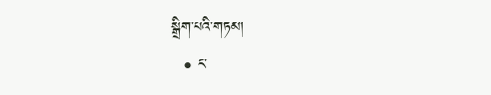སྒྲིག་པའི་གཏམ།
  • ང་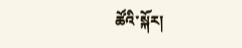ཚོའི་སྐོར།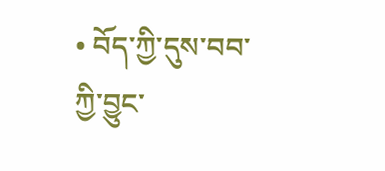• བོད་ཀྱི་དུས་བབ་ཀྱི་བྱུང་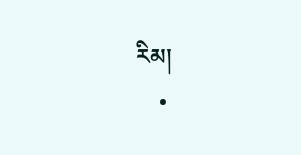རིམ།
    •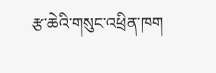རྩ་ཆེའི་གསུང་འཕྲིན་ཁག